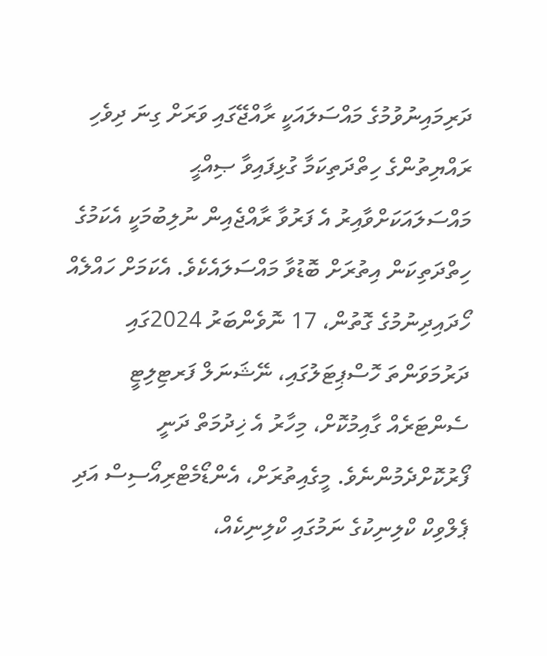ދަރިމައިނުވުމުގެ މައްސަލައަކީ ރާއްޖޭގައި ވަރަށް ގިނަ ދިވެހި ރައްޔިތުންގެ ހިތްދަތިކަމާ ގުޅިފައިވާ ޞިއްޙީ މައްސަލައަކަށްވާއިރު އެ ފަރުވާ ރާއްޖެއިން ނުލިބުމަކީ އެކަމުގެ ހިތްދަތިކަން އިތުރަށް ބޮޑުވާ މައްސަލައެކެވެ. އެކަމަށް ހައްލެއް ހޯދައިދިނުމުގެ ގޮތުން، 17 ނޮވެންބަރު 2024ގައި ދަރުމަވަންތަ ހޮސްޕިޓަލުގައި، ނޭޝަނަލް ފަރޓިލިޓީ ސެންޓަރެއް ގާއިމުކޮށް، މިހާރު އެ ޚިދުމަތް ދަނީ ފޯރުކޮށްދެމުންނެވެ. މީގެއިތުރަށް، އެންޑޯމެޓްރިއޯސިސް އަދި ޕެލްވިކް ކްލިނިކުގެ ނަމުގައި ކްލިނިކެއް،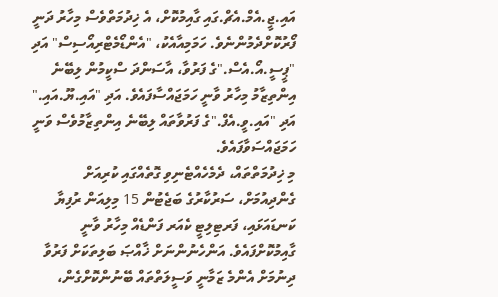އައި.ޖީ.އެމް.އެޗް.ގައި ގާއިމުކޮށް، އެ ޚިދުމަތްވެސް މިހާރު ދަނީ ފޯރުކޮށްދެމުންނެވެ. ހަމަމިއާއެކު، "އެންޑޯމެޓްރިއޯސިސް" އަދި "ޕީސީ.އޯ.އެސް."ގެ ފަރުވާ، އާސަންދަ ސްކީމުން ލިބޭނެ އިންތިޒާމު މިހާރު ވާނީ ހަމަޖައްސާފައެވެ. އަދި "އައި.ޔޫ.އައި." އަދި "އައި.ވީ.އެފް."ގެ ފަރުވާތައް ލިބޭނެ އިންތިޒާމުވެސް ވަނީ ހަމަޖައްސަވާފައެވެ.
މި ޚިދުމަތްތައް، ދެމެހެއްޓެނިވި ގޮތެއްގައި ކުރިއަށް ގެންދިއުމަށް، ސަރުކާރުގެ ބަޖެޓުން 15 މިލިއަން ރުފިޔާ ކަނޑައަޅައި، ފަރޓިލިޓީ ކެއަރ ފަންޑެއް މިހާރު ވާނީ ގާއިމުކޮށްފައެވެ. އަންހެނުންނަށް ޚާއްޞަ ބަލިތަކަށް ފަރުވާ ދިނުމަށް އެންމެ ޒަމާނީ ވަސީލަތްތައް ބޭނުންކޮށްގެން،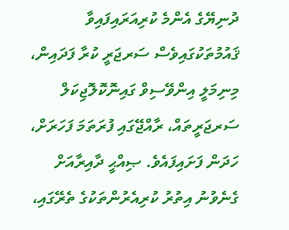ދުނިޔޭގެ އެންމެ ކުރިއަރައިފައިވާ ޤައުމުތަކުގައިވެސް ސަރޖަރީ ކުރާ ފަދައިން، މިނިމަލީ އިންވޭސިވް ގައިނޮކޮލޮޖިކަލް ސަރޖަރީތައް، ރާއްޖޭގައި ފުރަތަމަ ފަހަރަށް، ހަދަން ފަށައިފައެވެ. ޞިއްޙީ ދާއިރާއަށް ގެނެވުނު އިތުރު ކުރިއެރުންތަކުގެ ތެރޭގައި،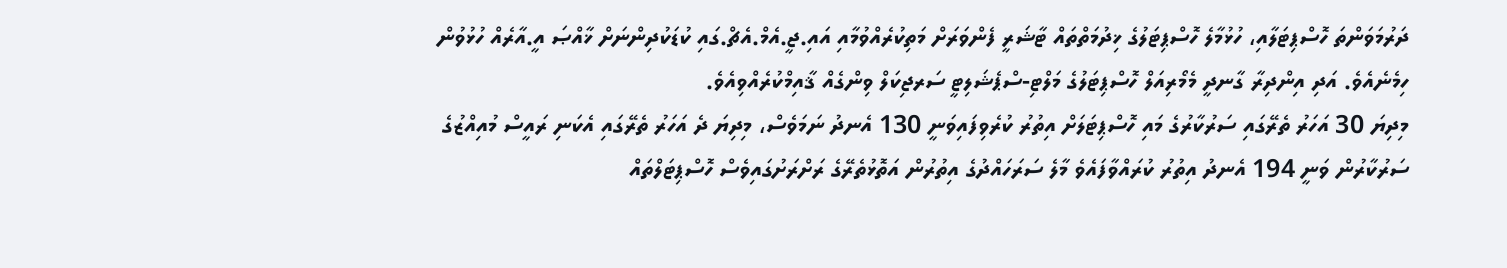ދަރުމަވަންތަ ހޮސްޕިޓަލާއި، ހުޅުމާލެ ހޮސްޕިޓަލުގެ ޚިދުމަތްތައް ޓާޝަރީ ފެންވަރަށް މަތިކުރެއްވުމާއި އައި.ޖީ.އެމް.އެޗް.ގައި ކުޑަކުދިންނަށް ޚާއްޞަ އީ.އާރެއް ހުޅުވުން ހިމެނެއެވެ. އަދި އިންދިރާ ގާނދީ މެމޯރިއަލް ހޮސްޕިޓަލުގެ މަލްޓި-ސްޕެޝަލިޓީ ސަރޖިކަލް ވިންގެއް ޤާއިމްކުރެއްވިއެވެ.
މިދިޔަ 30 އަހަރު ތެރޭގައި ސަރުކާރުގެ މައި ހޮސްޕިޓަލަށް އިތުރު ކުރެވިފައިވަނީ 130 އެނދު ނަމަވެސް، މިދިޔަ ދެ އަހަރު ތެރޭގައި އެކަނި ރައީސް މުއިއްޒުގެ ސަރުކާރުން ވަނީ 194 އެނދު އިތުރު ކުރައްވާފައެވެ މާލެ ސަރަހައްދުގެ އިތުރުން އަތޮޅުތެރޭގެ ރަށްރަށުގައިވެސް ހޮސްޕިޓަލްތައް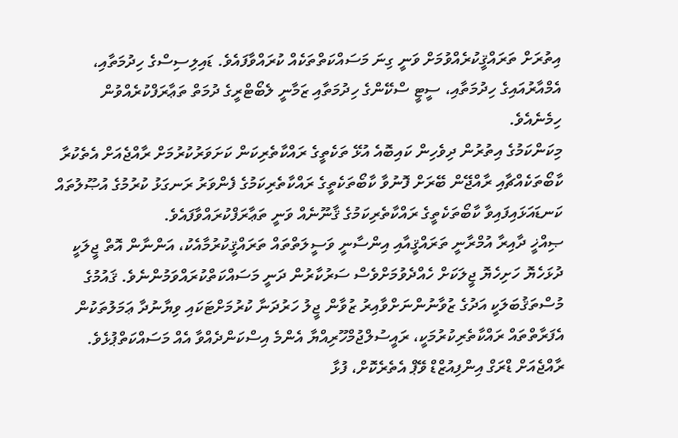އިތުރަށް ތަރައްޤީކުރެއްވުމަށް ވަނީ ގިނަ މަސައްކަތްތަކެއް ކުރައްވާފައެވެ. ޑައިލިސިސްގެ ހިދުމަތާއި، އެމްއާރުއައިގެ ހިދުމަތާއި، ސީޓީ ސްކޭންގެ ހިދުމަތާއި ޒަމާނީ ލެބޯޓްރީގެ ދުމަތް ތަޢާރަފްކުރެއްވުން ހިމެނެއެވެ.
މިކަންކަމުގެ އިތުރުން ދިވެހިން ކައިބޮއެ އުޅޭ ތަކެތީގެ ރައްކާތެރިކަން ކަށަވަރުކުރުމަށް ރާއްޖެއަށް އެތެކުރާ ކާބޯތަކެއްޗާއި ރާއްޖޭން ބޭރަށް ފޮނުވާ ކާބޯތަކެތީގެ ރައްކާތެރިކަމުގެ ފެންވަރު ރަނގަޅު ކުރުމުގެ އުޞޫލުތައް ކަނޑައަޅައިފައިވާ ކާބޯތަކެތީގެ ރައްކާތެރިކަމުގެ ޤާނޫނެއް ވަނީ ތަޢާރަފްކުރައްވާފައެވެ.
ޞިއްޚީ ދާއިރާ އުމްރާނީ ތަރައްޤީއާއި އިންސާނީ ވަސީލަތްތައް ތަރައްޤީކުރުމާއެކު، އަންނާން އޮތް ޖީލަކީ ދުޅަހެޔޮ ހަށިހެޔޮ ޖީލަކަށް ހެއްދެވުމަށްވެސް ސަރުކާރުން ދަނީ މަސައްކަތްކުރައްވަމުންނެވެ. ޤައުމުގެ މުސްތަޤުބަލަކީ އަދުގެ ޒުވާނުންނަށްވާއިރު ޒުވާން ޖީލު ހަރުދަނާ ކުރުމަށްޓަކައި ވިޔާނުދާ ޢަމަލުތަކުން އެފަރާތްތައް ރައްކާތެރިކުރުމަކީ، ރައީސުލްޖުމްހޫރިއްޔާ އެންމެ އިސްކަންދެއްވާ އެއް މަސައްކަތްޕުޅެވެ. ރާއްޖެއަށް ޑްރަގް އިންފިއުޒްޑް ވޭޕް އެތެރެކޮށް، ފުޅާ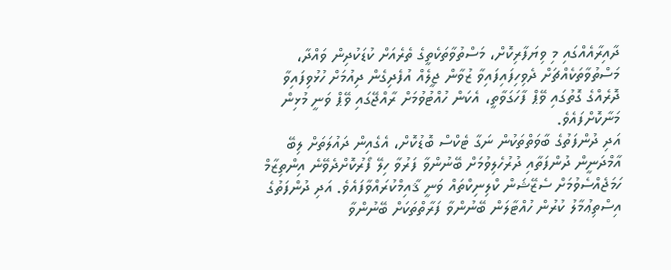ދާއިރާއެއްގައި މި ވިޔަފާރިކޮށް، މަސްތުވާތަކެތީގެ ތެރެއަށް ކުޑަކުދިން ވައްދާ، މަސްތުވާތަކެއްޗަށް ދެވިހިފައިފައިވާ ޒުވާން ޖީލެއް އުފެދިގެން ދިއުމަށް ހުޅުވިފައިވާ ދޮރެއްގެ ގޮތުގައި ވޭޕް ފާހަގަވާތީ، އެކަން ހުއްޓުވުމަށް ރާއްޖޭގައި ވޭޕް ވަނީ މުޅިން މަނާކޮށްފައެވެ.
އަދި ދުންފަތުގެ ބާވަތްތަކުން ނަގާ ޓެކްސް ބޮޑުކޮށް، އެގެއިން ދައުލަތަށް ލިބޭ އާމްދަނީން ދުންފަތާއި ދުރުހެލިވުމަށް ބޭނުންވާ ފަރުވާ ހިލޭ ފޯރުކޮށްދެވޭނެ އިންތިޒާމް ހަމަޖެއްސެވުމަށް ސެޒޭޝަން ކްލިނިކްތައް ވަނީ ޤާއިމްކުރައްވާފައެވެ. އަދި ދުންފަތުގެ އިސްތިޢުމާލު ކުރުން ހުއްޓާލަން ބޭނުންވާ ފަރާތްތަކަށް ބޭނުންވާ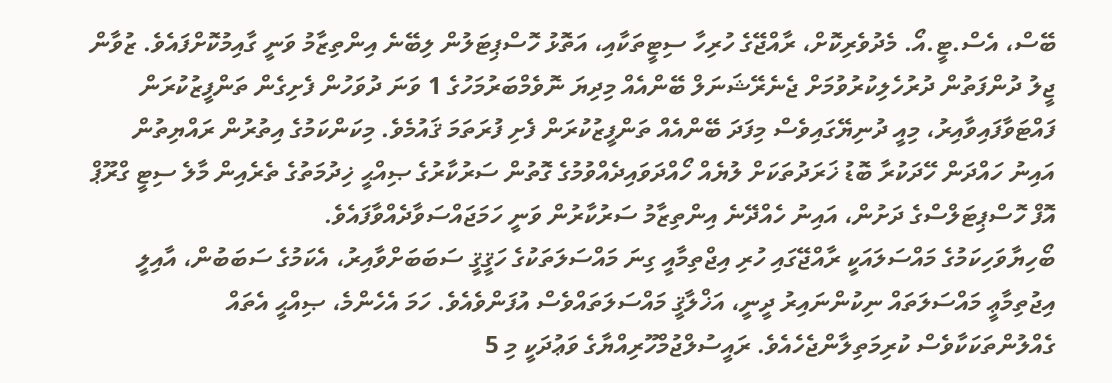ބޭސް، އެސް.ޓީ.އޯ. މެދުވެރިކޮށް، ރާއްޖޭގެ ހުރިހާ ސިޓީތަކާއި، އަތޮޅު ހޮސްޕިޓަލުން ލިބޭނެ އިންތިޒާމު ވަނީ ގާއިމުކޮށްފައެވެ. ޒުވާން ޖީލު ދުންފަތުން ދުރުހެލިކުރުވުމަށް ޖެނެރޭޝަނަލް ބޭންއެއް މިދިޔަ ނޮވެމްބަރުމަހުގެ 1 ވަނަ ދުވަހުން ފެށިގެން ތަންފީޒުކުރަން ފައްޓަވާފައިވާއިރު، މިއީ ދުނިޔޭގައިވެސް މިފަދަ ބޭންއެއް ތަންފީޒުކުރަން ފެށި ފުރަތަމަ ޤައުމެވެ. މިކަންކަމުގެ އިތުރުން ރައްޔިތުން އައިނު ހައްދަން ހޭދަކުރާ ބޮޑު ޚަރަދުތަކަށް ލުޔެއް ހޯއްދަވައިދެއްވުމުގެ ގޮތުން ސަރުކާރުގެ ޞިއްޙީ ޚިދުމަތުގެ ތެރެއިން މާލެ ސިޓީ ގްރޫޕް އޮފް ހޮސްޕިޓަލްސްގެ ދަށުން، އައިނު ހެއްދޭނެ އިންތިޒާމު ސަރުކާރުން ވަނީ ހަމަޖައްސަވާދެއްވާފައެވެ.
ބޯހިޔާވަހިކަމުގެ މައްސަލައަކީ ރާއްޖޭގައި ހުރި އިޖްތިމާއީ ގިނަ މައްސަލަތަކުގެ ހަޤީޤީ ސަބަބަށްވާއިރު، އެކަމުގެ ސަބަބުން، އާއިލީ އިޖުތިމާޢީ މައްސަލަތައް ނިކުންނައިރު ދީނީ، އަޚްލާޤީ މައްސަލަތައްވެސް އުފަންވެއެވެ. ހަމަ އެހެންމެ، ޞިއްޙީ އެތައް ގެއްލުންތަކަކާވެސް ކުރިމަތިލާންޖެހެއެވެ. ރައީސުލްޖުމްހޫރިއްޔާގެ ވަޢުދަކީ މި 5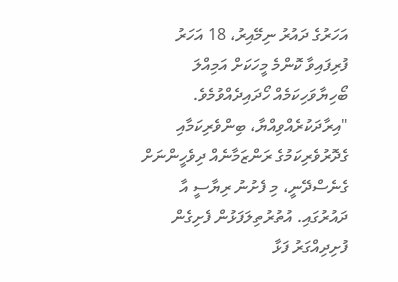އަހަރުގެ ދައުރު ނިމޭއިރު، 18 އަހަރު ފުރިފައިވާ ކޮންމެ މީހަކަށް އަމިއްލަ ބޯހިޔާވަހިކަމެއް ހޯދައިދެއްވުމެވެ.
"އިރާދަކުރެއްވިއްޔާ، ބިންވެރިކަމާއި ގެދޮރުވެރިކަމުގެ ރަންޒަމާނެއް ދިވެހީންނަށް ގެނެސްދޭނީ، މި ފެށުނު ރިޔާސީ އާ ދައުރުގައި. އުތުރުތިލަފަޅުން ފެށިގެން ފުށިދިއްގަރު ފަޅާ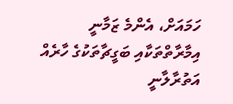ހަމައަށް، އެންމެ ޒަމާނީ އިމާރާތްތަކާއި ބަގީޗާތަކުގެ ހާރެއް އަތުރާލާނީ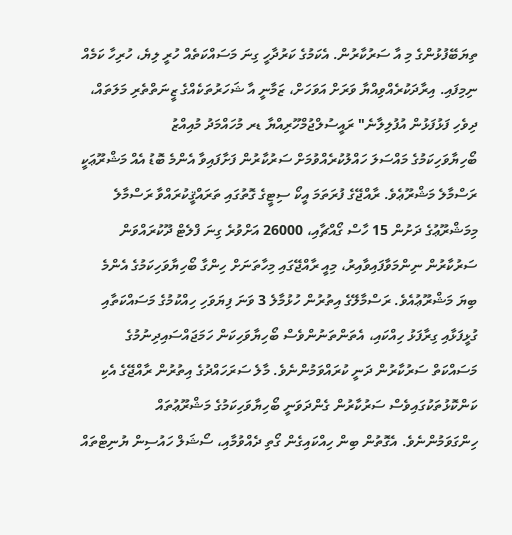ތިޔަބޭފުޅުންގެ މި އާ ސަރުކާރުން. އެކަމުގެ ކަރުދާހީ ގިނަ މަސައްކަތެއް ހުރީ ލިޔެ، ހުރިހާ ކަމެއް ނިމިފައި. އިރާދަކުރެއްވިއްޔާ ވަރަށް އަވަހަށް، ޒަމާނީ އާ ޝަހަރުތަކެއްގެ ޒީނަތްތެރި މަލަތައް، ދިވެހި ފަޅުފަޅުން އުފުލިލާނެ" ރައީސުލްޖުމްހޫރިއްޔާ ޑރ މުހައްމަދު މުއިއްޒު
ބޯހިޔާވަހިކަމުގެ މައްސަލަ ހައްލުކުރެއްވުމަށް ސަރުކާރުން ފަށާފައިވާ އެންމެ ބޮޑު އެއް މަޝްރޫޢަކީ ރަސްމާލެ މަޝްރޫޢެވެ. ރާއްޖޭގެ ފުރަތަމަ އީކޯ ސިޓީގެ ގޮތުގައި ތަރައްޤީކުރައްވާ ރަސްމާލެ މިމަޝްރޫޢުގެ ދަށުން 15 ހާސް ގޯއްޗާއި، 26000 އަށްވުރެ ގިނަ ފްލެޓް ދޫކުރައްވަން ސަރުކާރުން ނިންމަވާފައިވާއިރު، މިއީ ރާއްޖޭގައި މިހާތަނަށް ހިންގާ ބޯހިޔާވަހިކަމުގެ އެންމެ ބިޔަ މަޝްރޫޢުއެވެ. ރަސްމާލޭގެ އިތުރުން ހުޅުމާލެ 3 ވަނަ ފިޔަވަހި ހިއްކުމުގެ މަސައްކަތާއި ގުޅީފަޅާއި ގިރާފަޅު ހިއްކައި، އެތަންތަނުންވެސް ބޯހިޔާވަހިކަން ހަމަޖައްސައިދިނުމުގެ މަސައްކަތް ސަރުކާރުން ދަނީ ކުރައްވަމުންނެވެ. މާލެ ސަރަހައްދުގެ އިތުރުން ރާއްޖޭގެ އެކި ކަންކޮޅުތަކުގައިވެސް ސަރުކާރުން ގެންދަވަނީ ބޯހިޔާވަހިކަމުގެ މަޝްރޫޢުތައް ހިންގަވަމުންނެވެ. އެގޮތުން ބިން ހިއްކައިގެން ގޯތި ދެއްވުމާއި، ސޯޝަލް ހައުސިން ޔުނިޓްތައް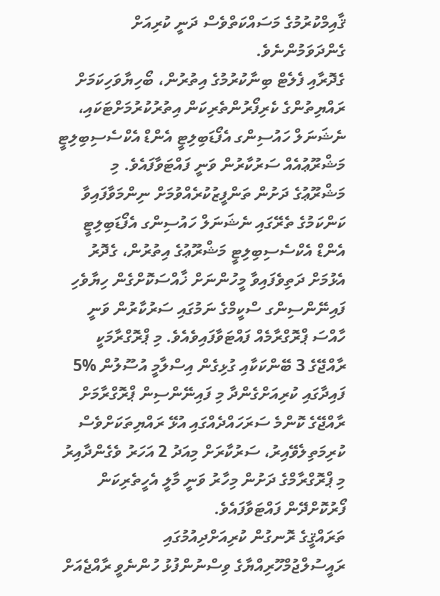ޤާއިމްކުރުމުގެ މަސައްކަތްވެސް ދަނީ ކުރިއަށް ގެންދަވަމުންނެވެ.
ގެދޮރާއި ފެލެޓް ބިނާކުރުމުގެ އިތުރުން، ބޯހިޔާވަހިކަމަށް ރައްޔިތުންގެ ކެރިފޯރުންތެރިކަން އިތުރުކުރުމަށްޓަކައި، ނެޝަނަލް ހައުސިންގ އެފޯޑަބިލިޓީ އެންޑް އެކްސެސިބިލިޓީ މަޝްރޫޢުއެއް ސަރުކާރުން ވަނީ ފައްޓަވާފައެވެ. މި މަޝްރޫޢުގެ ދަށުން ތަންފީޒުކުރެއްވުމަށް ނިންމަވާފައިވާ ކަންކަމުގެ ތެރޭގައި ނެޝަނަލް ހައުސިންގ އެފޯޑަބިލިޓީ އެންޑް އެކްސެސިބިލިޓީ މަޝްރޫޢުގެ އިތުރުން، ގެދޮރު އެޅުމަށް ދަތިވެފައިވާ މީހުންނަށް ޚާއްސަކޮށްގެން ހިޔާވެހި ފައިނޭންސިންގ ސްކީމްގެ ނަމުގައި ސަރުކާރުން ވަނީ ހާއްސަ ޕްރޮގްރާމެއް ފައްޓަވާފައިވެއެވެ. މި ޕްރޮގްރާމަކީ ރާއްޖޭގެ 3 ބޭންކަކާއި ގުޅިގެން އިސްލާމީ އުސޫލުން %5 ފައިދާގައި ކުރިއަށްގެންދާ މި ފައިނޭންސިން ޕްރޮގްރާމަށް ރާއްޖޭގެ ކޮންމެ ސަރަހައްދެއްގައި އުޅޭ ރައްޔިތަކަށްވެސް ކުރިމަތިލެވޭއިރު، ސަރުކާރަށް މިއަދު 2 އަހަރު ވެގެންދާއިރު މި ޕްރޮގްރާމްގެ ދަށުން މިހާރު ވަނީ މާލީ އެހީތެރިކަން ފޯރުކޮށްދޭން ފައްޓަވާފައެވެ.
ތަރައްޤީގެ ރޮނގުން ކުރިއަށްދިއުމުގައި ރައީސުލްޖުމްހޫރިއްޔާގެ ވިސްނުންފުޅު ހުންނެވީ ރާއްޖެއަށް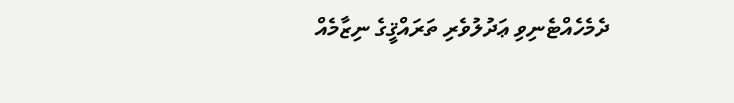ދެމެހެއްޓެނިވި ޢަދުލުވެރި ތަރައްޤީގެ ނިޒާމެއް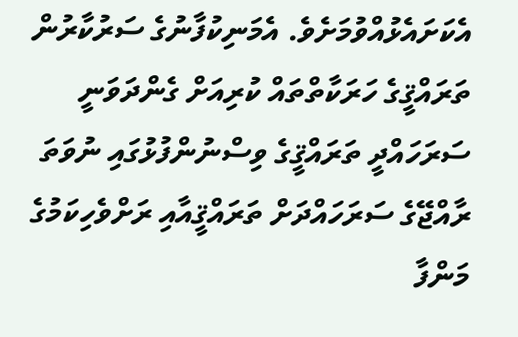އެކަށައެޅުއްވުމަށެވެ. އެމަނިކުފާނުގެ ސަރުކާރުން ތަރައްޤީގެ ހަރަކާތްތައް ކުރިއަށް ގެންދަވަނީ ސަރަހައްދީ ތަރައްޤީގެ ވިސްނުންފުޅުގައި ނުވަތަ ރާއްޖޭގެ ސަރަހައްދަށް ތަރައްޤީއާއި ރަށްވެހިކަމުގެ މަންފާ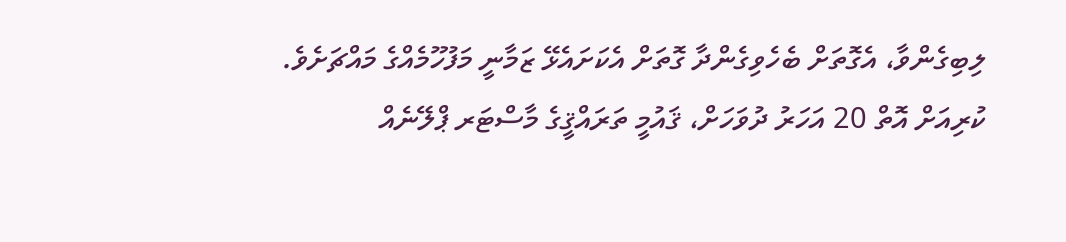ލިބިގެންވާ، އެގޮތަށް ބެހެވިގެންދާ ގޮތަށް އެކަށައެޅޭ ޒަމާނީ މަފުހޫމެއްގެ މައްޗަށެވެ. ކުރިއަށް އޮތް 20 އަހަރު ދުވަހަށް، ޤައުމީ ތަރައްޤީގެ މާސްޓަރ ޕްލޭނެއް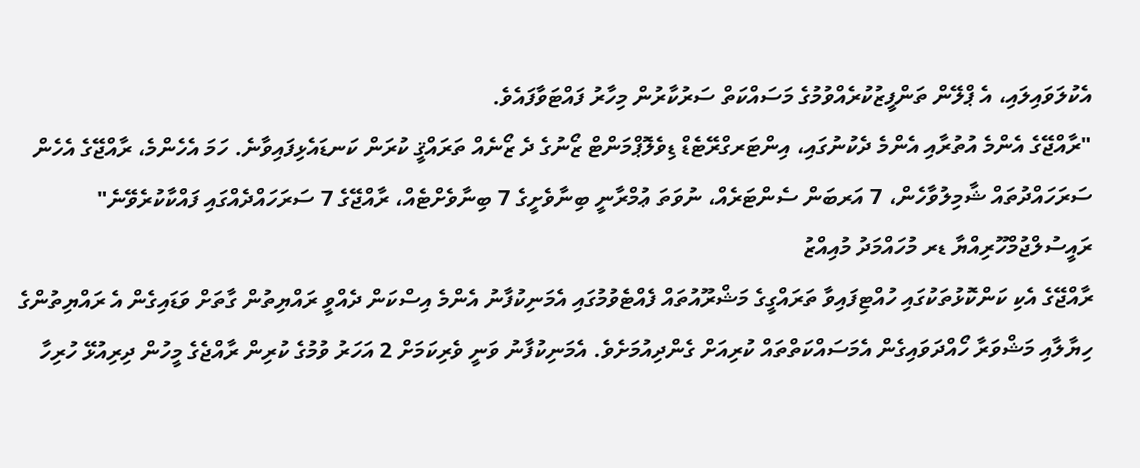އެކުލަވައިލައި، އެ ޕްލޭން ތަންފީޒުކުރެއްވުމުގެ މަސައްކަތް ސަރުކާރުން މިހާރު ފައްޓަވާފައެވެ.
"ރާއްޖޭގެ އެންމެ އުތުރާއި އެންމެ ދެކުނުގައި، އިންޓަރގްރޭޓެޑް ޑިވެލޮޕްމަންޓް ޒޯނުގެ ދެ ޒޯނެއް ތަރައްޤީ ކުރަން ކަނޑައެޅިފައިވާނެ. ހަމަ އެހެންމެ، ރާއްޖޭގެ އެހެން ސަރަހައްދުތައް ޝާމިލުވާހެން، 7 އަރބަން ސެންޓަރެއް، ނުވަތަ ޢުމްރާނީ ބިނާވެށީގެ 7 ބިނާވެށްޓެއް، ރާއްޖޭގެ 7 ސަރަހައްދެއްގައި ފައްކާކުރެވޭނެ" ރައީސުލްޖުމްހޫރިއްޔާ ޑރ މުހައްމަދު މުއިއްޒު
ރާއްޖޭގެ އެކި ކަންކޮޅުތަކުގައި ހުއްޓިފައިވާ ތަރައްގީގެ މަޝްރޫއުތައް ފެއްޓެވުމުގައި އެމަނިކުފާނު އެންމެ އިސްކަން ދެއްވީ ރައްޔިތުން ގާތަށް ވަޑައިގެން އެ ރައްޔިތުންގެ ހިޔާލާއި މަޝްވަރާ ހޯއްދަވައިގެން އެމަސައްކަތްތައް ކުރިއަށް ގެންދިއުމަށެވެ. އެމަނިކުފާނު ވަނީ ވެރިކަމަށް 2 އަހަރު ވުމުގެ ކުރިން ރާއްޖެގެ މީހުން ދިރިއުޅޭ ހުރިހާ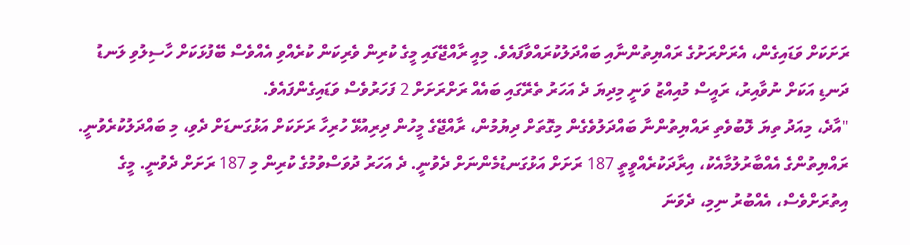ރަށަކަށް ވަޑައިގެން، އެރަށްރަށުގެ ރައްޔިތުންނާއި ބައްދަލުކުރައްވާފައެވެ. މިއީ ރާއްޖޭގައި މީގެ ކުރިން ވެރިކަން ކުރެއްވި އެއްވެސް ބޭފުޅަކަށް ހާސިލުވި ލަނޑު ދަނޑި އަކަށް ނުވާއިރު، ރައީސް މުއިއްޒު ވަނީ މިދިޔަ ދެ އަހަރު ތެރޭގައި ބައެއް ރަށްރަށަށް 2 ފަހަރުވެސް ވަޑައިގެންފައެވެ.
"އާދެ، މިއަދު ތިޔަ ލޮބުވެތި ރައްޔިތުންނާ ބައްދަލުވެގެން މިގޮތަށް ދިޔުމުން، ރާއްޖޭގެ މީހުން ދިރިއުޅޭ ހުރިހާ ރަށަކަށް އަޅުގަނޑަށް ދެވި، މި ބައްދަލުކުރެވުނީ. ރައްޔިތުންގެ އެއްބާރުލުމާއެކު، އިރާދަކުރެއްވީތީ 187 ރަށަށް އަޅުގަނޑުމެންނަށް ދެވުނީ. ދެ އަހަރު ދުވަސްވުމުގެ ކުރިން މި 187 ރަށަށް ދެވުނީ. މީގެ އިތުރަށްވެސް، އެއްބުރު ނިމި، ދެވަނަ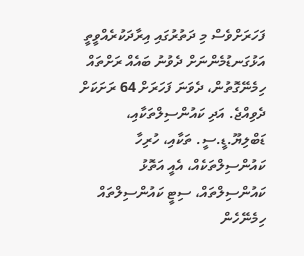ފަހަރަށްވެސް މި ދަތުރުގައި އިރާދަކުރެއްވީތީ އަޅުގަނޑުމެންނަށް ދެވުނު ބައެއް ރަށްތައް ހިމެނޭގޮތުން، ދެވަނަ ފަހަރަށް 64 ރަށަކަށް ދެވިއްޖެ. އަދި ކައުންސިލްތަކާއި، ޑަބްލިޔޫ.ޑީ.ސީ. ތަކާއި، ހުރިހާ ކައުންސިލްތަކެއް، އެއީ އަތޮޅު ކައުންސިލްތައް، ސިޓީ ކައުންސިލްތައް ހިމެނޭހެން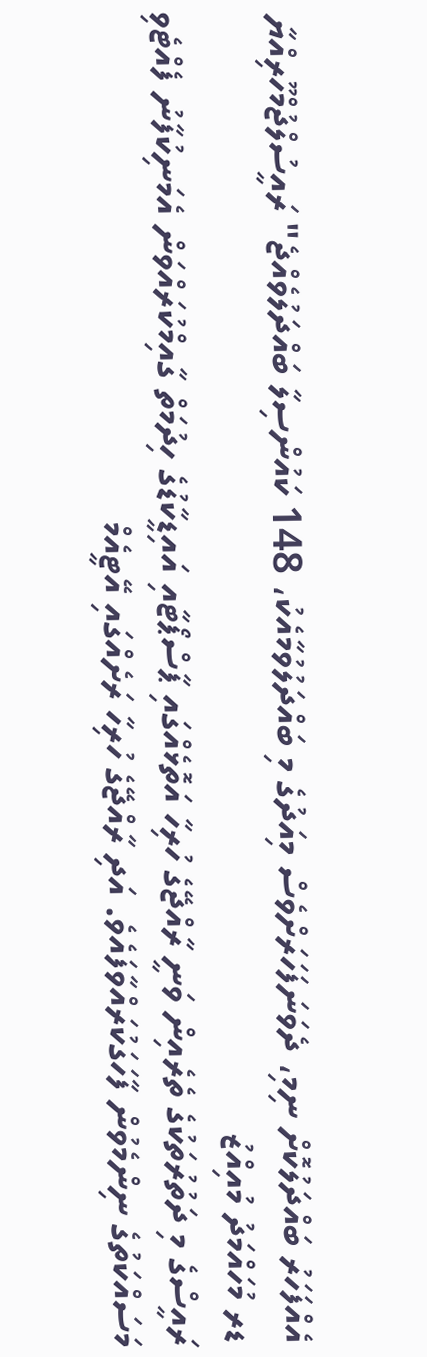އެއްފަހަރު ބައްދަލުކޮށް ނިމި، ދެވަނަފަހަރަށްވެސް މިއަދުގެ މި ބައްދަލުވުމާއެކު، 148 ކައުންސިލާ ބައްދަލުވެއްޖެ" ރައީސުލްޖުމްހޫރިއްޔާ ޑރ މުހައްމަދު މުއިއްޒު
ރައީސްގެ މި ދަތުރުތަކުގެ ތެރެއިން ވަނީ ރާއްޖޭގެ ހުރިހާ އަތޮޅެއްގައި ޕާސްޕޯޓާއި އައިޑީކާޑުގެ ހިދުމަތް ގާއިމްކުރައްވަން އެމަނިކުފާނު ފެއްޓެވި މަސައްކަތުގެ ނިންމެވުން ފާހަގަކުރައްވާފައެވެ. އަދި ރާއްޖޭގެ ހުރިހާ ރަށެއްގައި އޭޓީއެމް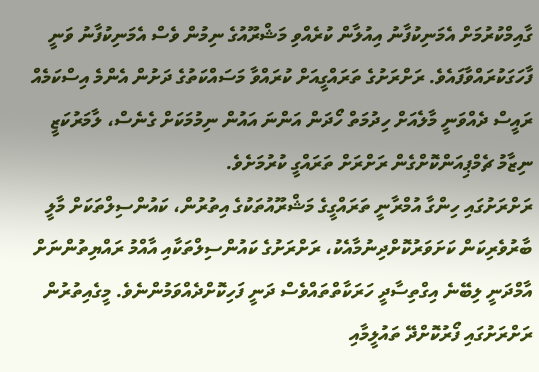ގާއިމްކުރުމަށް އެމަނިކުފާނު އިއުލާން ކުރެއްވި މަޝްރޫއުގެ ނިމުން ވެސް އެމަނިކުފާނު ވަނީ ފާހަގަކުރައްވާފައެވެ. ރަށްރަށުގެ ތަރައްގީއަށް ކުރައްވާ މަސައްކަތުގެ ދަށުން އެންމެ އިސްކަމެއް ރައީސް ދެއްވަނީ މާލެއަށް ހިދުމަތް ހޯދަން އަންނަ އައުން ނިމުމަކަށް ގެނެސް، ލާމަރުކަޒީ ނިޒާމު ޗެމްޕިއަންކޮށްގެން ރަށްރަށް ތަރައްގީ ކުރުމަށެވެ.
ރަށްރަށުގައި ހިންގާ އުމްރާނީ ތަރައްގީގެ މަޝްރޫއުތަކުގެ އިތުރުން، ކައުންސިލްތަކަށް މާލީ ބާރުވެރިކަން ކަށަވަރުކޮށްދިނުމާއެކު، ރަށްރަށުގެ ކައުންސިލްތަކާއި އާއްމު ރައްޔިތުންނަށް އާމްދަނީ ލިބޭނެ އިގްތިސާދީ ހަރަކާތްތައްވެސް ދަނީ ފަހިކޮށްދެއްވަމުންނެވެ. މީގެއިތުރުން ރަށްރަށުގައި ފޯރުކޮށްދޭ ތައުލީމާއި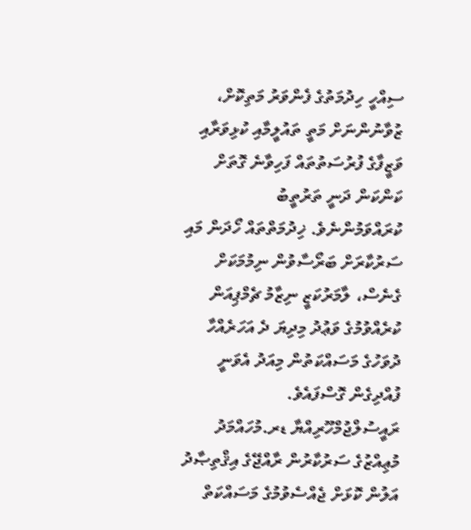ސިއްހީ ހިދުމަތުގެ ފެންވަރު މަތިކޮށް، ޒުވާނުންނަށް މަތީ ތައުލީމާއި ކުޅިވަރާއި ވަޒީފާގެ ފުރުސަތުތައް ފަހިވާނެ ގޮތަށް ކަންކަން ދަނީ ތަރުތީބު ކުރައްވަމުންނެވެ. ޚިދުމަތްތައް ހޯދަން މައި ސަރުކާރަށް ބަރޯސާވުން ނިމުމަކަށް ގެނެސް، ލާމަރުކަޒީ ނިޒާމު ޗެމްޕިއަން ކުރެއްވުމުގެ ވަޢުދު މިދިޔަ ދެ އަހަރެއްހާ ދުވަހުގެ މަސައްކަތުން މިއަދު އެވަނީ ފުއްދިގެން ގޮސްފައެވެ.
ރައީސުލްޖުމްހޫރިއްޔާ ޑރ.މުހައްމަދު މުޢިއްޒުގެ ސަރުކާރުން ރާއްޖޭގެ އިޤްތިޞާދު އަލުން ކޮޅަށް ޖެއްސެވުމުގެ މަސައްކަތް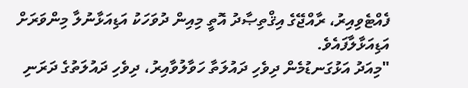ފެއްޓެވިއިރު، ރާއްޖޭގެ އިޤްތިޞާދު އޮތީ މިއިން ދުވަހަކު އަޑިއަޅާނުލާ މިންވަރަށް އަޑިއަޅާލާފައެވެ.
"މިއަދު އަޅުގަނޑުމެން ދިވެހި ދައުލަތާ ހަވާލުވާއިރު، ދިވެހި ދައުލަތުގެ ދަރަނި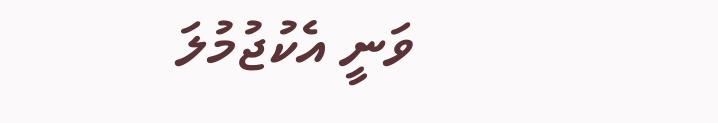ވަނީ އެކުޖުމުލަ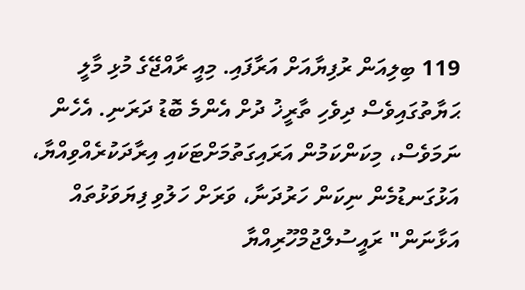119 ބިލިއަން ރުފިޔާއަށް އަރާފައި. މިއީ ރާއްޖޭގެ މުޅި މާލީ ޙަޔާތުގައިވެސް ދިވެހި ތާރީޚު ދުށް އެންމެ ބޮޑު ދަރަނި. އެހެން ނަމަވެސް، މިކަންކަމުން އަރައިގަތުމަށްޓަކައި އިރާދަކުރެއްވިއްޔާ، އަޅުގަނޑުމެން ނިކަން ހަރުދަނާ، ވަރަށް ހަލުވި ފިޔަވަޅުތައް އަޅާނަން" ރައީސުލްޖުމްހޫރިއްޔާ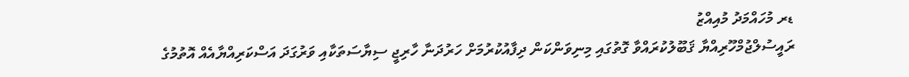ޑރ މުހައްމަދު މުއިއްޒު
ރައީސުލްޖުމްހޫރިއްޔާ ޤަބޫލުކުރައްވާ ގޮތުގައި މިނިވަންކަން ދިފާއުކުރުމަށް ހަރުދަނާ ހާރިޖީ ސިޔާސަތަކާއި ވަރުގަދަ އަސްކަރިއްޔާއެއް އޮތުމުގެ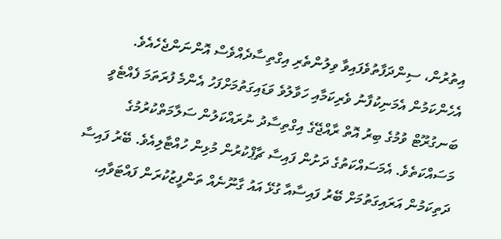އިތުރުން، ސިންދަފާތުވެފައިވާ ވިލުންތެރި އިގްތިސާދެއްވެސް އޮންނަންޖެހެއެވެ. އެހެންކަމުން އެމަނިކުފާނު ވެރިކަމާއި ހަވާލުވެ ވަޑައިގަތުމަށްފަހު އެންމެ ފުރަތަމަ ފެއްޓެވީ ބަނގުރޫޓް ވުމުގެ ބިރު އޮތް ރާއްޖޭގެ އިގްތިސާދު ނުރައްކަލުން ސަލާމަތްކުރުމުގެ މަސައްކަތެވެ. އެމަސައްކަތުގެ ދަށުން ފައިސާ ޗާޕްކުރުން މުޅިން ހުއްޓާލިއެވެ. ބޭރު ފައިސާ ދަތިކަމުން އަރައިގަތުމަށް ބޭރު ފައިސާއާ ގުޅޭ އައު ގާނޫނެއް ތަންފީޒުކުރަން ފައްޓަވާއި،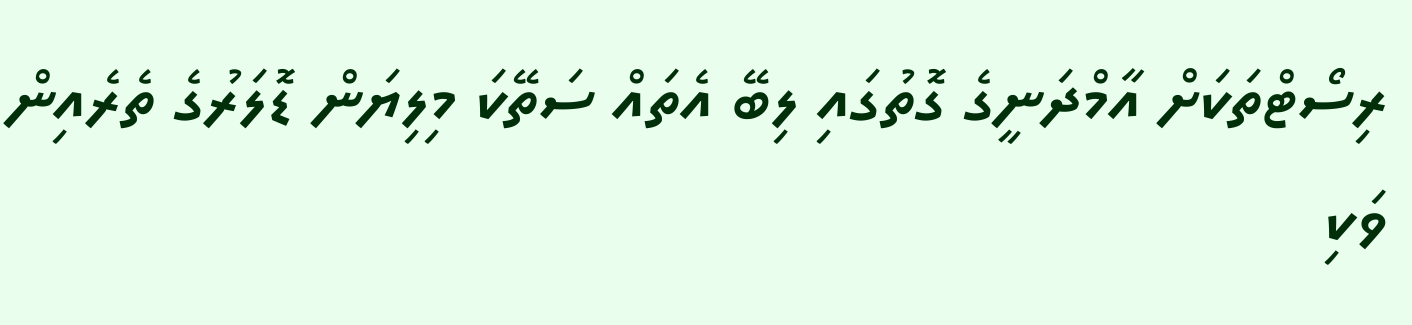ރިސޯޓްތަކަށް އާމްދަނީގެ ގޮތުގައި ލިބޭ އެތައް ސަތޭކަ މިލިޔަން ޑޮލަރުގެ ތެރެއިން ވަކި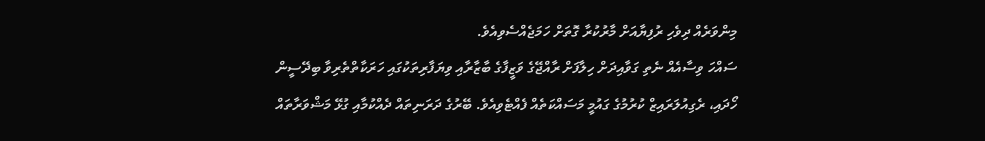މިންވަރެއް ދިވެހި ރުފިޔާއަށް މާރުކުރާ ގޮތަށް ހަމަޖެއްސެވިއެވެ.
ސައްހަ ވިސާއެއް ނެތި ގަވާއިދަށް ހިލާފަށް ރާއްޖޭގެ ވަޒީފާގެ ބާޒާރާއި ވިޔަފާރިތަކުގައި ހަރަކާތްތެރިވާ ބިދޭސީން ހޯދައި، ރެގިއުލަރައިޒް ކުރުމުގެ ގައުމީ މަސައްކަތެއް ފެއްޓެވިއެވެ. ބޭރުގެ ދަރަނިތައް ދެއްކުމާއި ގުޅޭ މަޝްވަރާތައް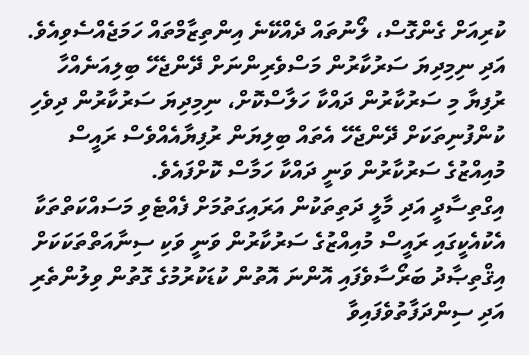ކުރިއަށް ގެންގޮސް، ލޯނުތައް ދެއްކޭނެ އިންތިޒާމްތައް ހަމަޖެއްސެވިއެވެ. އަދި ނިމިދިޔަ ސަރުކާރުން މަސްވެރިންނަށް ދޭންޖެހޭ ބިލިއަނެއްހާ ރުފިޔާ މި ސަރުކާރުން ދައްކާ ހަލާސްކޮށް، ނިމިދިޔަ ސަރުކާރުން ދިވެހި ކުންފުނިތަކަށް ދޭންޖެހޭ އެތައް ބިލިޔަން ރުފިޔާއެއްވެސް ރައީސް މުއިއްޒުގެ ސަރުކާރުން ވަނީ ދައްކާ ހަމާސް ކޮށްފައެވެ.
އިގްތިސާދީ އަދި މާލީ ދަތިތަކުން އަރައިގަތުމަށް ފެއްޓެވި މަސައްކަތްތަކާ އެކުއެކީގައި ރައީސް މުއިއްޒުގެ ސަރުކާރުން ވަނީ ވަކި ސިނާއަތްތަކަކަށް އިޤްތިޞާދު ބަރޯސާވެފައި އޮންނަ އޮތުން ކުޑަކުރުމުގެ ގޮތުން ވިލުންތެރި އަދި ސިންދަފާތުވެފައިވާ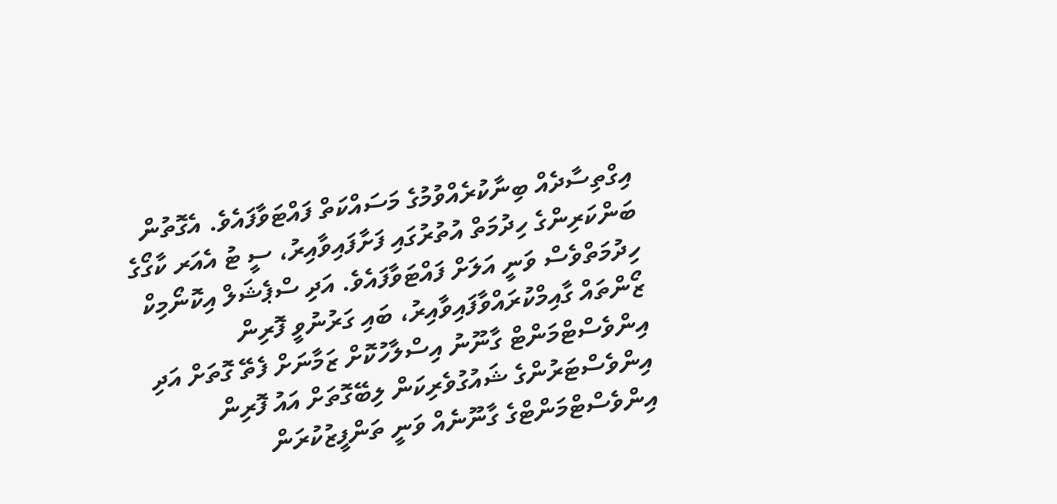އިގްތިސާދެއް ބިނާކުރެއްވުމުގެ މަސައްކަތް ފައްޓަވާފައެވެ. އެގޮތުން ބަންކަރިންގެ ހިދުމަތް އުތުރުގައި ފަށާފައިވާއިރު، ސީ ޓު އެއަރ ކާގޯގެ ހިދުމަތްވެސް ވަނީ އަލަށް ފައްޓަވާފައެވެ. އަދި ސްޕެޝަލް އިކޮނޯމިކް ޒޯންތައް ގާއިމްކުރައްވާފައިވާއިރު، ބައި ގަރުނުވީ ފޮރިން އިންވެސްޓްމަންޓް ގާނޫނު އިސްލާހުކޮށް ޒަމާނަށް ފެތޭ ގޮތަށް އަދި އިންވެސްޓަރުންގެ ޝައުގުވެރިކަން ލިބޭގޮތަށް އައު ފޮރިން އިންވެސްޓްމަންޓްގެ ގާނޫނެއް ވަނީ ތަންފީޒުކުރަން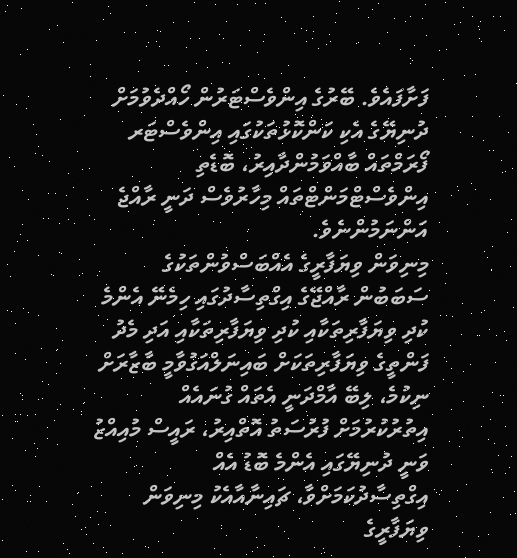ފަށާފައެވެ. ބޭރުގެ އިންވެސްޓަރުން ހޯއްދެވުމަށް ދުނިޔޭގެ އެކި ކަންކޮޅުތަކުގައި އިންވެސްޓަރ ފޯރަމްތައް ބާއްވަމުންދާއިރު، ބޮޑެތި އިންވެސްޓްމަންޓްތައް މިހާރުވެސް ދަނީ ރާއްޖެ އަންނަމުންނެވެ.
މިނިވަން ވިޔަފާރީގެ އެއްބަސްވުންތަކުގެ ސަބަބުން ރާއްޖޭގެ އިގްތިސާދުގައި ހިމެނޭ އެންމެ ކުދި ވިޔަފާރިތަކާއި ކުދި ވިޔަފާރިތަކާއި އަދި މެދު ފަންތީގެ ވިޔަފާރިތަކަށް ބައިނަލްއަގުވާމީ ބާޒާރަށް ނިކުމެ، ލިބޭ އާމްދަނީ އެތައް ގުނައެއް އިތުރުކުރުމަށް ފުރުސަތު އޮތްއިރު، ރައީސް މުއިއްޒު ވަނީ ދުނިޔޭގައި އެންމެ ބޮޑު އެއް އިގްތިސާދުކަމަށްވާ، ޗައިނާއާއެކު މިނިވަން ވިޔަފާރީގެ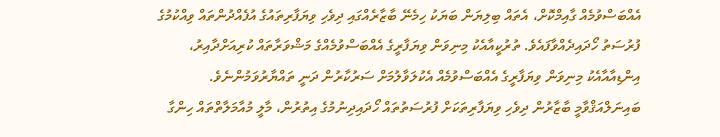އެއްބަސްވުމެއް ގާއިމްކޮށް، އެތައް ބިލިޔަން ބަޔަކު ހިމެނޭ ބާޒާރެއްގައި ދިވެހި ވިޔަފާރިތައުގެ އުފެއްދުންތައް ވިއްކުމުގެ ފުރުސަތު ހޯދައިދެއްވާފައެވެ. ތުރުކީއާއެކު މިނިވަން ވިޔަފާރީގެ އެއްބަސްވުމެއްގެ މަޝްވަރާތައް ކުރިއަށްދާއިރު، އިންޑިއާއާއެކު މިނިވަން ވިޔަފާރީގެ އެއްބަސްވުމެއް އެކުލަވާލުމަށް ސަރުކާރުން ދަނީ ތައްޔާރުވަމުންނެވެ. ބައިނަލްއަޤްވާމީ ބާޒާރުން ދިވެހި ވިޔަފާރިތަކަށް ފުރުސަތުތައް ހޯދައިދިނުމުގެ އިތުރުން، މާލީ މުއާމަލާތްތައް ހިންގާ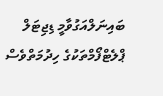ބައިނަލްއަގުވާމީ ޑިޖިޓަލް ޕްލެޓްފޯމްތަކުގެ ހިދުމަތްވެސް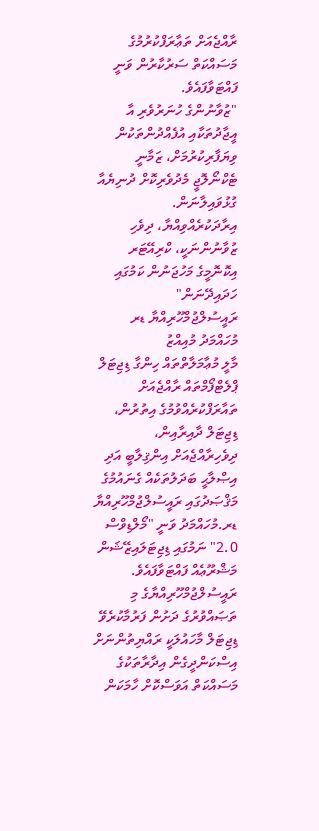ރާއްޖެއަށް ތަޢާރަފްކުރުމުގެ މަސައްކަތް ސަރުކާރުން ވަނީ ފައްޓަވާފައެވެ.
"ޒުވާނުންގެ ހުނަރުވެރި އާ އީޖާދުތަކާއި އުފެއްދުންތަކުން ވިޔަފާރިކުރުމަށް، ޒަމާނީ ޓެކްނޯލޮޖީ މެދުވެރިކޮށް ދުނިޔެއާ ގުޅުވައިލާނަން. އިރާދަކުރެއްވިއްޔާ، ދިވެހި ޒުވާނުންނަކީ، ކްރިއޭޓަރ އިކޮނޮމީގެ މަހުޖަނުން ކަމުގައި ހަދައިދޭނަން" ރައީސުލްޖުމްހޫރިއްޔާ ޑރ މުހައްމަދު މުއިއްޒު
މާލީ މުޢާމަލާތްތައް ހިންގާ ޑިޖިޓަލް ޕްލެޓްފޯމްތައް ރާއްޖެއަށް ތައާރަފްކުރެއްވުމުގެ އިތުރުން، ޑިޖިޓަލް ދާއިރާއިން، ދިވެހިރާއްޖެއަށް އިންޤިލާބީ އަދި އިޞްލާޙީ ބަދަލުތަކެއް ގެނައުމުގެ މަޤްޞަދުގައި ރައީސުލްޖުމްހޫރިއްޔާ ޑރ.މުހައްމަދު ވަނީ "މޯލްޑިވްސް 2.0" ނަމުގައި ޑިޖިޓަލައިޒޭޝަން މަޝްރޫޢެއް ފައްޓަވާފައެވެ. ރައީސުލްޖުމްހޫރިއްޔާގެ މި ތަޞައްވުރުގެ ދަށުން ފަރުމާކުރެވޭ ޑިޖިޓަލް މާހައުލަކީ ރައްޔިތުންނަށް އިސްކަންދީގެން އިދާރާތަކުގެ މަސައްކަތް އަވަސްކޮށް ހާމަކަން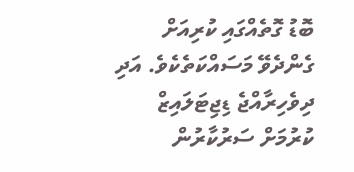ބޮޑު ގޮތެއްގައި ކުރިއަށް ގެންދެވޭ މަސައްކަތެކެވެ. އަދި ދިވެހިރާއްޖެ ޑިޖިޓަލައިޒް ކުރުމަށް ސަރުކާރުން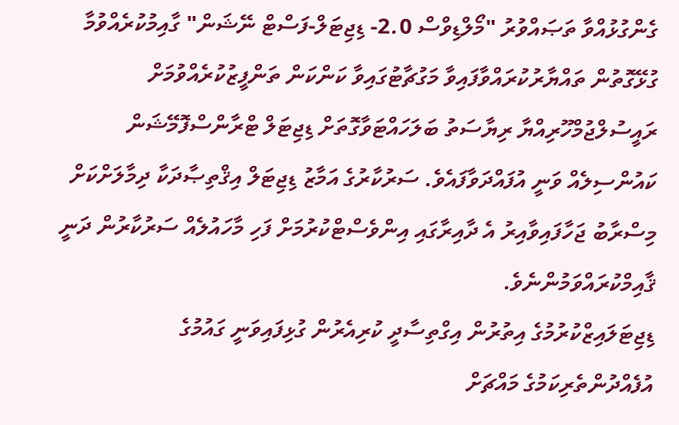ގެންގުޅުއްވާ ތަޞައްވުރު "މޯލްޑިވްސް 2.0- ޑިޖިޓަލް-ފަސްޓް ނޭޝަން" ގާއިމުކުރެއްވުމާ ގުޅޭގޮތުން ތައްޔާރުކުރައްވާފައިވާ މަގުޗާޓުގައިވާ ކަންކަން ތަންފީޒުކުރެއްވުމަށް ރައީސުލްޖުމްހޫރިއްޔާ ރިޔާސަތު ބަލަހައްޓަވާގޮތަށް ޑިޖިޓަލް ޓްރާންސްފޮމޭޝަން ކައުންސިލެއް ވަނީ އުފައްދަވާފައެވެ. ސަރުކާރުގެ އަމާޒު ޑިޖިޓަލް އިޤްތިޞާދަކާ ދިމާލަށްކަށް މިސްރާބު ޖަހާފައިވާއިރު އެ ދާއިރާގައި އިންވެސްޓްކުރުމަށް ފަހި މާހައުލެއް ސަރުކާރުން ދަނީ ޤާއިމްކުރައްވަމުންނެވެ.
ޑިޖިޓަލައިޒްކުރުމުގެ އިތުރުން އިގްތިސާދީ ކުރިއެރުން ގުޅިފައިވަނީ ގައުމުގެ އުފެއްދުންތެރިކަމުގެ މައްޗަށް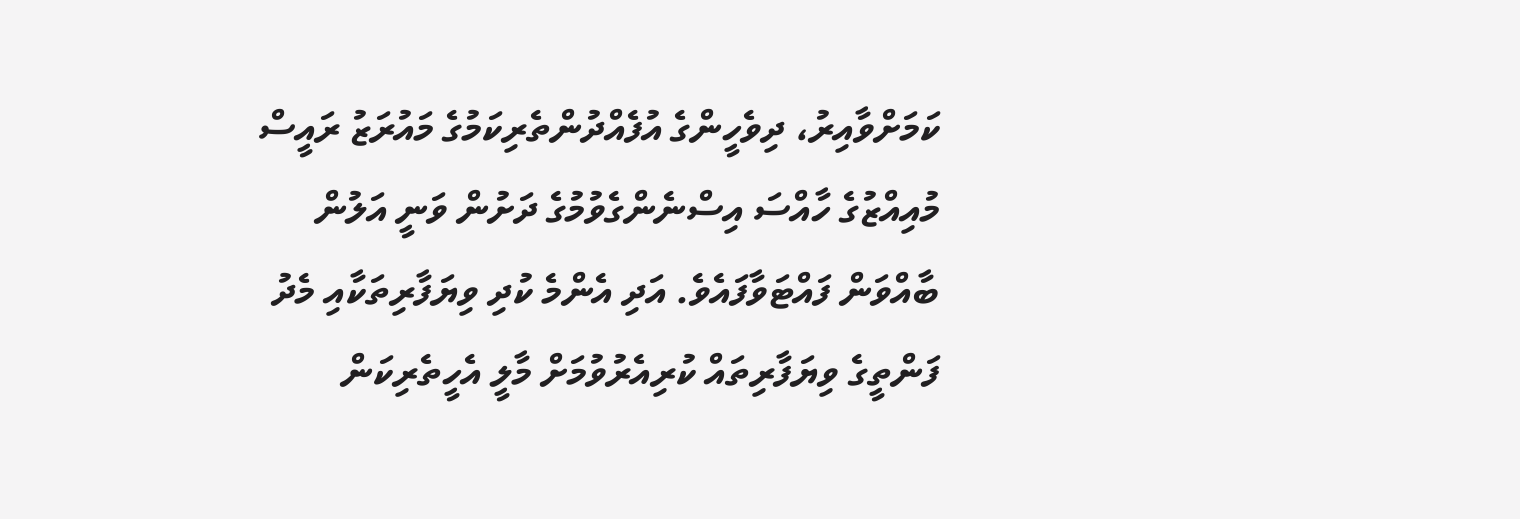ކަމަށްވާއިރު، ދިވެހީންގެ އުފެއްދުންތެރިކަމުގެ މައުރަޒު ރައީސް މުއިއްޒުގެ ހާއްސަ އިސްނެންގެވުމުގެ ދަށުން ވަނީ އަލުން ބާއްވަން ފައްޓަވާފައެވެ. އަދި އެންމެ ކުދި ވިޔަފާރިތަކާއި މެދު ފަންތީގެ ވިޔަފާރިތައް ކުރިއެރުވުމަށް މާލީ އެހީތެރިކަން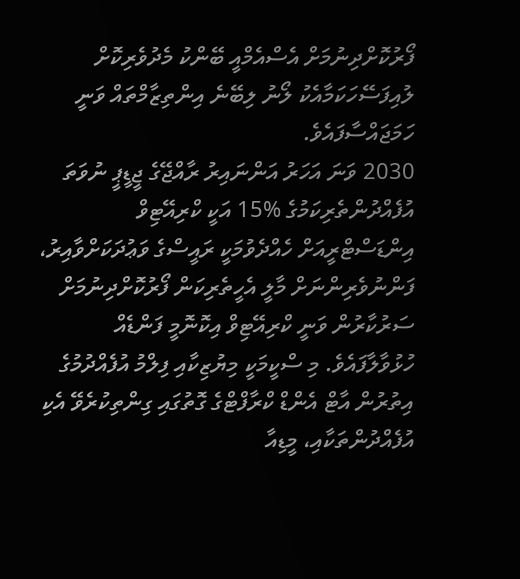ފޯރުކޮށްދިނުމަށް އެސްއެމްއީ ބޭންކު މެދުވެރިކޮށް ލުއިފަސޭހަކަމާއެކު ލޯނު ލިބޭނެ އިންތިޒާމްތައް ވަނީ ހަމަޖައްސާފައެވެ.
2030 ވަނަ އަހަރު އަންނައިރު ރާއްޖޭގެ ޖީޑީޕީ ނުވަތަ އުފެއްދުންތެރިކަމުގެ %15 އަކީ ކްރިއޭޓިވް އިންޑަސްޓްރީއަށް ހެއްދެވުމަކީ ރައީސްގެ ވަޢުދަކަށްވާއިރު، ފަންނުވެރިންނަށް މާލީ އެހީތެރިކަން ފޯރުކޮށްދިނުމަށް ސަރުކާރުން ވަނީ ކްރިއޭޓިވް އިކޮނޮމީ ފަންޑެއް ހުޅުވާލާފައެވެ. މި ސްކީމަކީ މިޔުޒިކާއި ފިލްމު އުފެއްދުމުގެ އިތުރުން އާޓް އެންޑް ކްރާފްޓްގެ ގޮތުގައި ގިންތިކުރެވޭ އެކި އުފެއްދުންތަކާއި، މީޑިއާ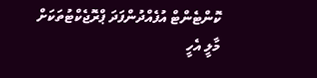ކޮންޓެންޓް އުފެއްދުންފަދަ ޕްރޮޖެކްޓުތަކަށް މާލީ އެހީ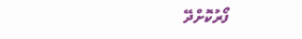ފޯރުކޮށްދޭ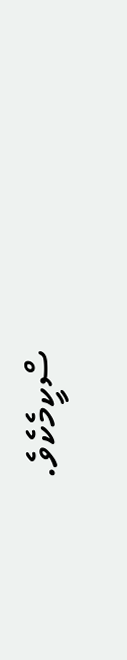ސްކީމެކެވެ.